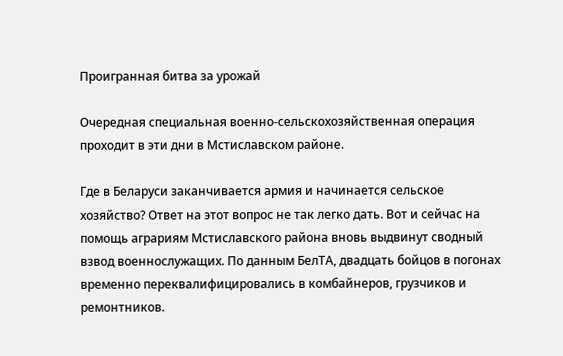Проигранная битва за урожай

Очередная специальная военно-сельскохозяйственная операция проходит в эти дни в Мстиславском районе.

Где в Беларуси заканчивается армия и начинается сельское хозяйство? Ответ на этот вопрос не так легко дать. Вот и сейчас на помощь аграриям Мстиславского района вновь выдвинут сводный взвод военнослужащих. По данным БелТА, двадцать бойцов в погонах временно переквалифицировались в комбайнеров, грузчиков и ремонтников.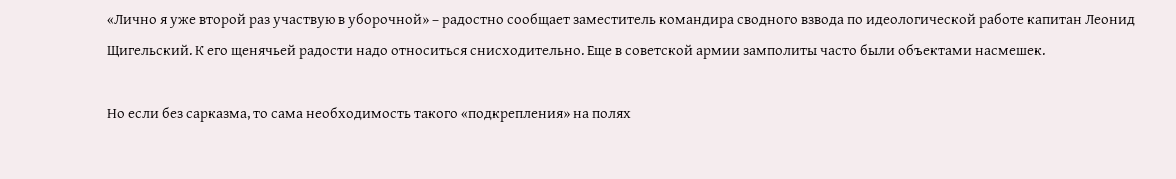«Лично я уже второй раз участвую в уборочной» – радостно сообщает заместитель командира сводного взвода по идеологической работе капитан Леонид Щигельский. К его щенячьей радости надо относиться снисходительно. Еще в советской армии замполиты часто были объектами насмешек.

Но если без сарказма, то сама необходимость такого «подкрепления» на полях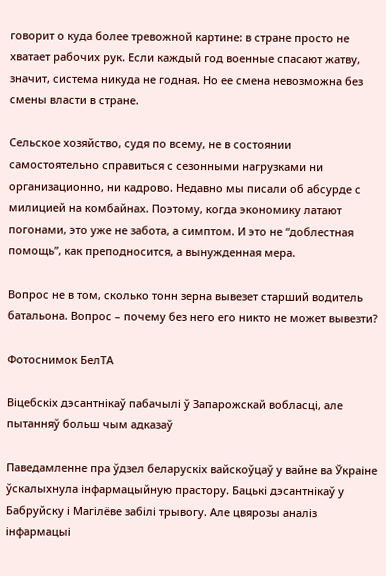говорит о куда более тревожной картине: в стране просто не хватает рабочих рук. Если каждый год военные спасают жатву, значит, система никуда не годная. Но ее смена невозможна без смены власти в стране.

Сельское хозяйство, судя по всему, не в состоянии самостоятельно справиться с сезонными нагрузками ни организационно, ни кадрово. Недавно мы писали об абсурде с милицией на комбайнах. Поэтому, когда экономику латают погонами, это уже не забота, а симптом. И это не “доблестная помощь”, как преподносится, а вынужденная мера.

Вопрос не в том, сколько тонн зерна вывезет старший водитель батальона. Вопрос – почему без него его никто не может вывезти?

Фотоснимок БелТА

Віцебскіх дэсантнікаў пабачылі ў Запарожскай вобласці, але пытанняў больш чым адказаў

Паведамленне пра ўдзел беларускіх вайскоўцаў у вайне ва Ўкраіне ўскалыхнула інфармацыйную прастору. Бацькі дэсантнікаў у Бабруйску і Магілёве забілі трывогу. Але цвярозы аналіз інфармацыі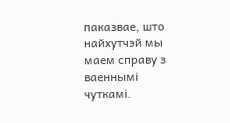паказвае, што найхутчэй мы маем справу з ваеннымі чуткамі.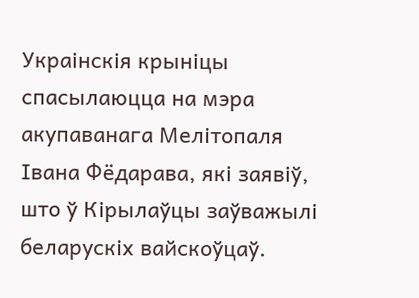Украінскія крыніцы спасылаюцца на мэра акупаванага Мелітопаля Івана Фёдарава, які заявіў, што ў Кірылаўцы заўважылі беларускіх вайскоўцаў.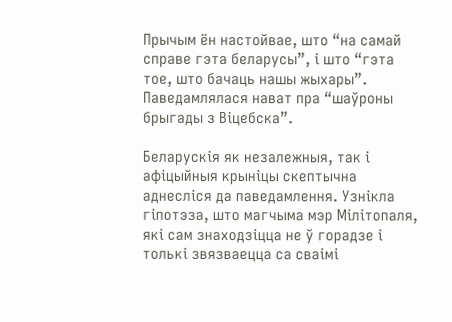Прычым ён настойвае, што “на самай справе гэта беларусы”, і што “гэта тое, што бачаць нашы жыхары”. Паведамлялася нават пра “шаўроны брыгады з Віцебска”.

Беларускія як незалежныя, так і афіцыйныя крыніцы скептычна аднесліся да паведамлення. Узнікла гіпотэза, што магчыма мэр Мілітопаля, які сам знаходзіцца не ў горадзе і толькі звязваецца са сваімі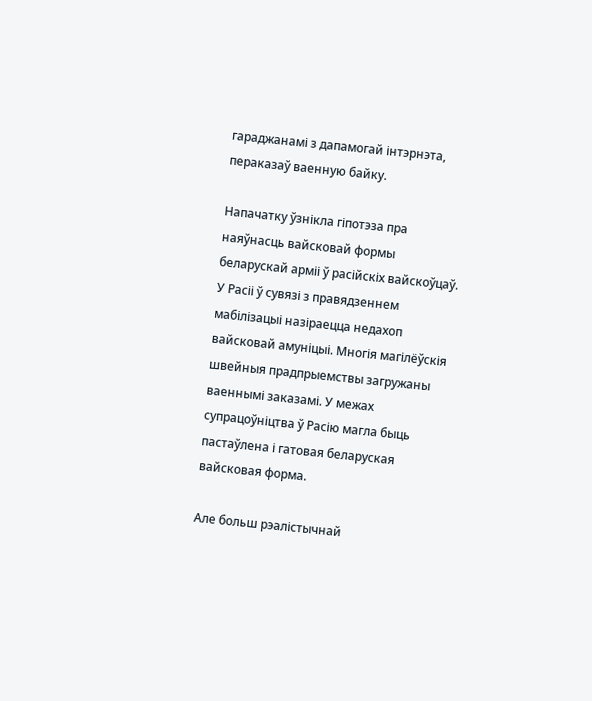гараджанамі з дапамогай інтэрнэта, пераказаў ваенную байку.

Напачатку ўзнікла гіпотэза пра наяўнасць вайсковай формы беларускай арміі ў расійскіх вайскоўцаў. У Расіі ў сувязі з правядзеннем мабілізацыі назіраецца недахоп вайсковай амуніцыі. Многія магілёўскія швейныя прадпрыемствы загружаны ваеннымі заказамі. У межах супрацоўніцтва ў Расію магла быць пастаўлена і гатовая беларуская вайсковая форма.

Але больш рэалістычнай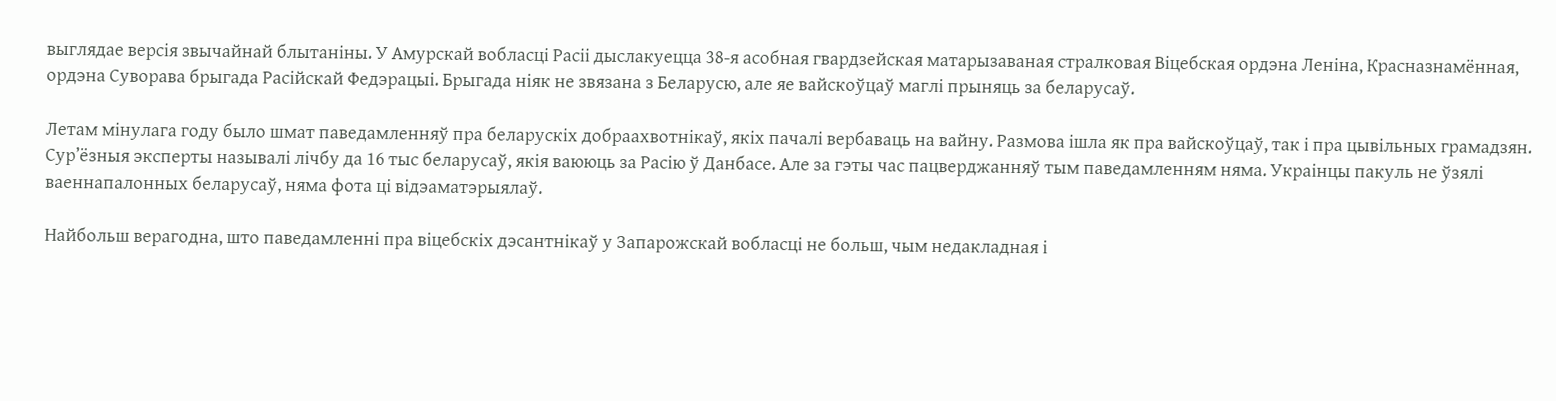выглядае версія звычайнай блытаніны. У Амурскай вобласці Расіі дыслакуецца 38-я асобная гвардзейская матарызаваная стралковая Віцебская ордэна Леніна, Красназнамённая, ордэна Суворава брыгада Расійскай Федэрацыі. Брыгада ніяк не звязана з Беларусю, але яе вайскоўцаў маглі прыняць за беларусаў.

Летам мінулага году было шмат паведамленняў пра беларускіх добраахвотнікаў, якіх пачалі вербаваць на вайну. Размова ішла як пра вайскоўцаў, так і пра цывільных грамадзян. Сур’ёзныя эксперты называлі лічбу да 16 тыс беларусаў, якія ваююць за Расію ў Данбасе. Але за гэты час пацверджанняў тым паведамленням няма. Украінцы пакуль не ўзялі ваеннапалонных беларусаў, няма фота ці відэаматэрыялаў.

Найбольш верагодна, што паведамленні пра віцебскіх дэсантнікаў у Запарожскай вобласці не больш, чым недакладная і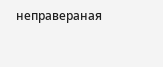неправераная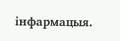інфармацыя.